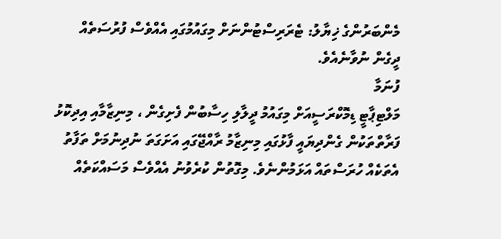މެންބަރުންގެ ޚިޔާލު: ޓެރަރިސްޓުންނަށް މިގައުމުގައި އެއްވެސް ފުރުސަތެއް ދީގެން ނުވާނެއެވެ.
ފުނަމާ
މަލްޓިޕާޓީ ޑިމޮކްރަސީއަށް މިގައުމު ދީލާލި ހިސާބުން ފެށިގެން ، މިނިޒާމާއި އިދިކޮޅު ފަރާތްތަކުން ގެންދިޔައީ ފާޅުގައި މިނިޒާމު ރާއްޖޭގައި އަށަގަތަ ނުދިނުމަށް ތަފާތު އެތަކެއް ހުރަސްތައް އަޅަމުންނެވެ. މިގޮތުން ކުރެވުނު އެއްވެސް މަސައްކަތެއް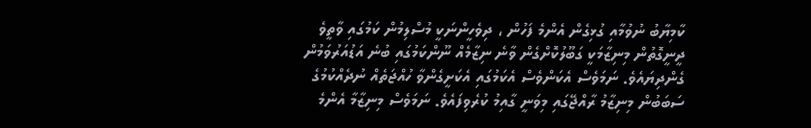ކާމިޔާބު ނުވުމާއި ގުޅިގެން އެންމެ ފަހުން ، ދިވެހީންނަކީ މުސްލިމުން ކަމުގައި ވާތީވެ ދީނީގޮތުން މިނިޒާމަކީ ގަބޫލުކޮށްގެން ވާނެ ނިޒާމެއް ނޫންކަމުގައި ބުނެ އަޑުއަރުވަމުން ގެންދިޔައެވެ. ނަމަވެސް އެކަންވެސް އެކަމުގައި އެކަށީގެންވާ ހުއްޖަތެއް ނުދެއްކުމުގެ ސަބަބުން މިނިޒާމު ރާއްޖޭގައި މިވަނީ ގާއިމު ކުރެވިފައެވެ. ނަމަވެސް މިނިޒާމާ އެންމެ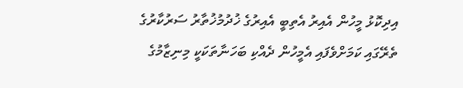އިދިކޮޅު މީހުން އެއިރު އެތިބީ އެއިރުގެ ޚުދުމުޚުތާރު ސަރުކާރުގެ ތެރޭގައި ކަމަށްވެފައި އެމީހުން ދެއްކި ބަހަނާތަކަކީ މިނިޒާމުގެ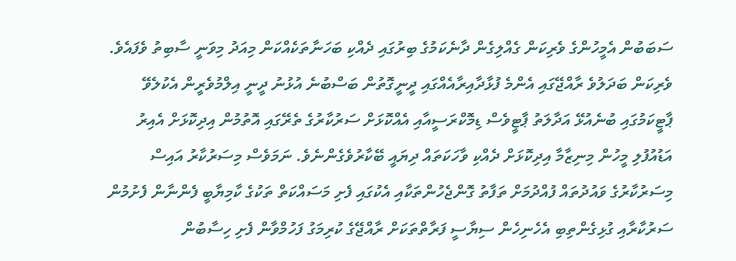ސަބަބުން އެމީހުންގެ ވެރިކަން ގެއްލިގެން ދާނެކަމުގެ ބިރުގައި ދެއްކި ބަހަނާތަކެއްކަން މިއަދު މިވަނީ ސާބިތު ވެފައެވެ.
ވެރިކަން ބަދަލުވެ ރާއްޖޭގައި އެންމެ ފުޅާދާއިރާއެއްގައި ދީނީގޮތުން ބަސްބުނެ އުޅުނު ދީނީ އިލްމުވެރީން އެކުލެވޭ ޕާޓީކަމުގައި ބުނެއުޅޭ އަދާލަތު ޕާޓީވެސް ޑިމޮކްރަސީއާއި އެއްކޮޅަށް ސަރުކާރުގެ ތެރޭގައި އޮތުމުން އިދިކޮޅަށް އެއިރު އަޑުއުފުލި މީހުން މިނިޒާމާ އިދިކޮޅަށް ދެއްކި ވާހަކަތައް ދިޔައީ ބޭކާރުވެގެންނެވެ. ނަމަވެސް މިސަރުކާރު އައިސް މިސަރުކާރުގެ ވައުދުތައް ފުއްދުމަށް ތަފާތު ގޮންޖެހުންތަކާއި އެކުގައި ފެށި މަސައްކަތް ތަކުގެ ކާމިޔާބީ ފެންނާން ފެށުމުން ސަރުކާރާއި ގުޅިގެންތިބި އެހެނިހެން ސިޔާސީ ފަރާތްތަކަށް ރާއްޖޭގެ ކުރިމަގު ފަހުމްވާން ފެށި ހިސާބުން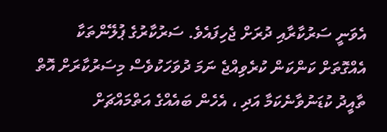އެވަނީ ސަރުކާރާއި ދުރަށް ޖެހިފައެވެ. ސަރުކާރުގެ ޕުލޭންތަކާ އެއްގޮތަށް ކަންކަން ކުރެވިއްޖެ ނަމަ ދުވަހަކުވެސް މިސަރުކާރަށް އޮތް ތާއީދު ކުޑަނުވާނެކަމާ އަދި ، އެހެން ބައެއްގެ އަތްމައްޗަށް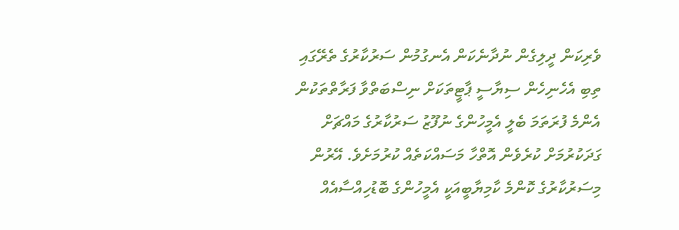ވެރިކަން ދީލިގެން ނުދާނެކަން އެނގުމުން ސަރުކާރުގެ ތެރޭގައި ތިބި އެހެނިހެން ސިޔާސީ ޕާޓީތަކަށް ނިސްބަތްވާ ފަރާތްތަކުން އެންމެ ފުރަތަމަ ބެލީ އެމީހުންގެ ނުފޫޒު ސަރުކާރުގެ މައްޗަށް ގަދަކުރުމަށް ކުރެވެން އޮތްހާ މަސައްކަތެއް ކުރުމަށެވެ. އޭރުން މިސަރުކާރުގެ ކޮންމެ ކާމިޔާބީއަކީ އެމީހުންގެ ބޮޑުހިއްސާއެއް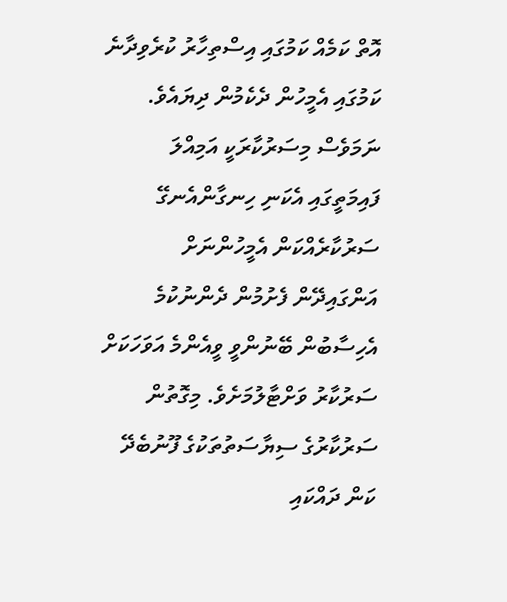އޮތް ކަމެއް ކަމުގައި އިސްތިހާރު ކުރެވިދާނެ ކަމުގައި އެމީހުން ދެކެމުން ދިޔައެވެ. ނަމަވެސް މިސަރުކާރަކީ އަމިއްލަ ފައިމަތީގައި އެކަނި ހިނގާންއެނގޭ ސަރުކާރެއްކަން އެމީހުންނަށް އަންގައިދޭން ފެށުމުން ދެންނުކުމެ އެހިސާބުން ބޭނުންވީ ވީއެންމެ އަވަހަކަށް ސަރުކާރު ވަށްޓާލުމަށެވެ. މިގޮތުން ސަރުކާރުގެ ސިޔާސަތުތަކުގެ ފޫނުބެދޭ ކަން ދައްކައި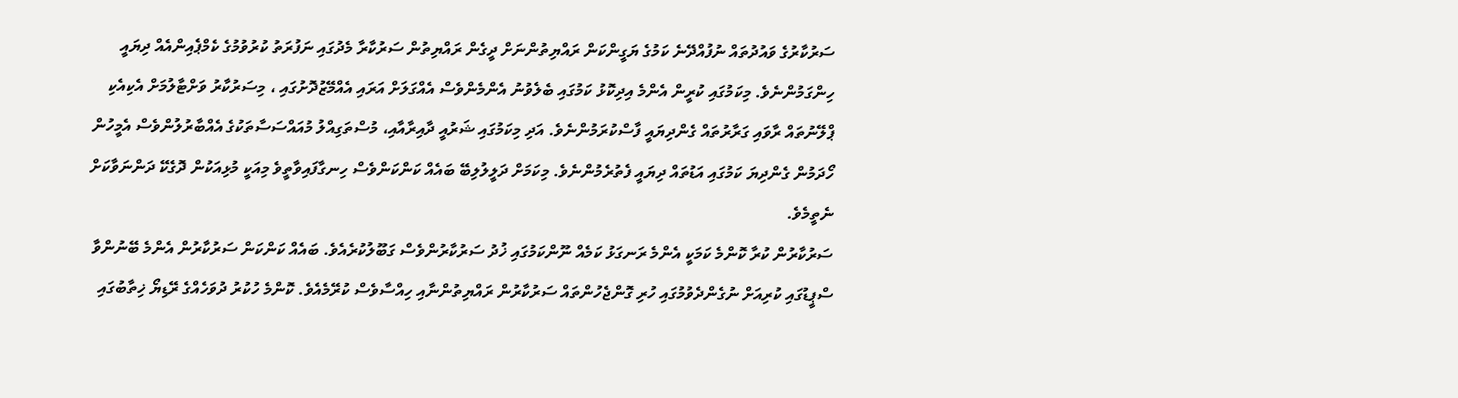ސަރުކާރުގެ ވައުދުތައް ނުފުއްދޭނެ ކަމުގެ ޔަގީންކަން ރައްޔިތުންނަށް ދީގެން ރައްޔިތުން ސަރުކާރާ މެދުގައި ނަފުރަތު ކުރުވުމުގެ ކެމްޕެއިންއެއް ދިޔައީ ހިންގަމުންނެވެ. މިކަމުގައި ކުރީން އެންމެ އިދިކޮޅު ކަމުގައި ބެލެވުނު އެންމެންވެސް އެއްގަލަށް އަރައި އެއްމޭޒުދޮށުގައި ، މިސަރުކާރު ވަށްޓާލުމަށް އެކިއެކި ޕްލޭނުތައް ރާވައި ގަރާރުތައް ގެންދިޔައީ ފާސްކުރަމުންނެވެ. އަދި މިކަމުގައި ޝަރުއީ ދާއިރާއާއި، މުސްތަގިއްލު މުއައްސަސާތަކުގެ އެއްބާރުލުންވެސް އެމީހުން ހޯދަމުން ގެންދިޔަ ކަމުގައި އަޑުތައް ދިޔައީ ފެތުރެމުންނެވެ. މިކަމަށް ދަލީލުލިބޭ ބައެއް ކަންކަންވެސް ހިނގާފައިވާތީވެ މިއަކީ މުޅިއަކުން ދޮގެކޭ ދަންނަވާކަށް ނެތީމެވެ.
ސަރުކާރުން ކުރާ ކޮންމެ ކަމަކީ އެންމެ ރަނގަޅު ކަމެއް ނޫންކަމުގައި ޚުދު ސަރުކާރުންވެސް ގަބޫލުކުރެއެވެ. ބައެއް ކަންކަން ސަރުކާރުން އެންމެ ބޭނުންވާ ސްޕީޑުގައި ކުރިއަށް ނުގެންދެވުމުގައި ހުރި ގޮންޖެހުންތައް ސަރުކާރުން ރައްޔިތުންނާއި ހިއްސާވެސް ކުރޭމެއެވެ. ކޮންމެ ހުކުރު ދުވަހެއްގެ ރޭޑިޔޯ ޚިތާބުގައި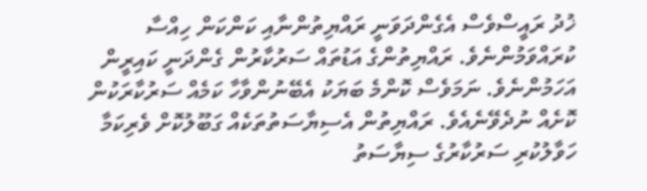ޚުދު ރައީސްވެސް އެގެންދަވަނީ ރައްޔިތުންނާއި ކަންކަން ހިއްސާ ކުރައްވަމުންނެވެ. ރައްޔިތުންގެ އަޑުތައް ސަރުކާރުން ގެންދަނީ ކައިރީން އަހަމުންނެވެ. ނަމަވެސް ކޮންމެ ބަޔަކު އެބޭނުންވާހާ ކަމެއް ސަރުކާރަކުން ކޮށެއް ނުދެވޭނެއެވެ. ރައްޔިތުން އެސިޔާސަތުތަކެއް ގަބޫލުކޮށް ވެރިކަމާ ހަވާލުކުރި ސަރުކާރުގެ ސިޔާސަތު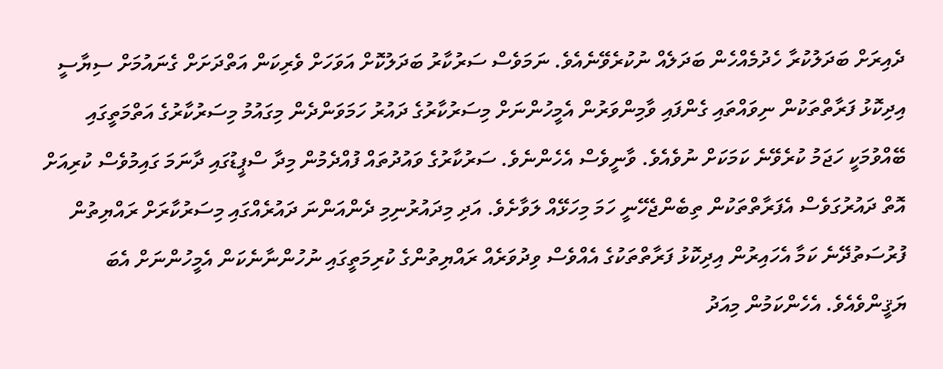ދެއިރަށް ބަދަލުކުރާ ހެދުމެއްހެން ބަދަލެއް ނުކުރެވޭނެއެވެ. ނަމަވެސް ސަރުކާރު ބަދަލުކޮށް އަވަހަށް ވެރިކަން އަތްދަށަށް ގެނައުމަށް ސިޔާސީ އިދިކޮޅު ފަރާތްތަކުން ނިވައްތައި ގެންފައި ވާމިންވަރުން އެމީހުންނަށް މިސަރުކާރުގެ ދައުރު ހަމަވަންދެން މިގައުމު މިސަރުކާރުގެ އަތްމަތީގައި ބޭއްވުމަކީ ހަޖަމު ކުރެވޭނެ ކަމަކަށް ނުވެއެވެ. ވާނީވެސް އެހެންނެވެ. ސަރުކާރުގެ ވައުދުތައް ފުއްދެމުން މިދާ ސްޕީޑުގައި ދާނަމަ ގައިމުވެސް ކުރިއަށް އޮތް ދައުރުގަވެސް އެފަރާތްތަކުން ތިބެންޖެހޭނީ ހަމަ މިހަޅޭއް ލަވާށެވެ. އަދި މިދައުރުނިމި ދެންއަންނަ ދައުރެއްގައި މިސަރުކާރަށް ރައްޔިތުން ފުރުސަތުދޭނެ ކަމާ އެހައިރުން އިދިކޮޅު ފަރާތްތަކުގެ އެއްވެސް ވިދުވަރެއް ރައްޔިތުންގެ ކުރިމަތީގައި ނުހުންނާނެކަން އެމީހުންނަށް އެބަ ޔަޤީންވެއެވެ. އެހެންކަމުން މިއަދު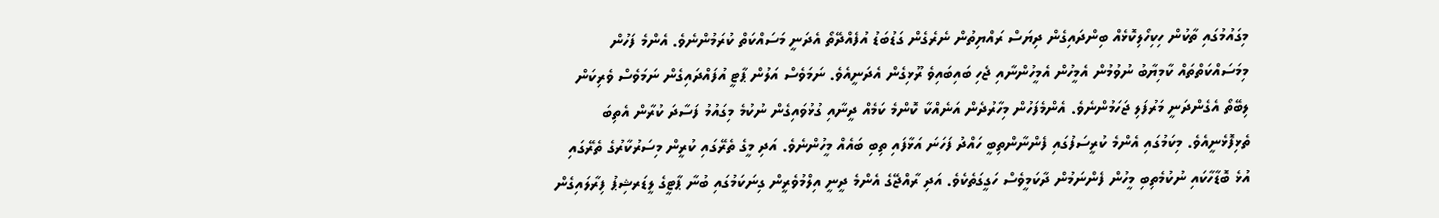މިގައުމުގައި ތާކުން ހިކިހޯލިކޮޅެއް ބިންދައިގެން ދިޔަސް ރައްޔިތުން ނެރެގެން ގަޑުބަޑު އުފެއްދޭތޯ އެދަނީ މަސައްކަތް ކުރަމުންނެވެ. އެންމެ ފަހުން މިމަސައްކަތްތައް ކާމިޔާބު ނުވުމުން އެމީހުން އެމީހުންނާއި ޖެހި ބައިބައިވެ ރޫޅިގެން އެދަނީއެވެ. ނަމަވެސް އަލުން ޕާޓީ އުފައްދައިގެން ނަމަވެސް ވެރިކަން ލިބޭތޯ އެގެންދަނީ މަރުފަލި ޖަހަމުންނެވެ. އެންމެފަހުން މިހާރުދެން އަނެއްކާ ކޮންމެ ކަމެއް ދީނާއި ގުޅުވައިގެން ނުކުމެ މިގައުމު ފަސާދަ ކުރާން އެތިބަ ތެޅިފޮޅެނީއެވެ. މިކަމުގައި އެންމެ ކުރީސަފުގައި ފެންނާންތިބީ ހައްދު ފަހަނަ އަޅާފައި ތިބި ބައެއް މީހުންނެވެ. އަދި މީގެ ތެރޭގައި ކުރީން މިސަރުކާރުގެ ތެރޭގައި އުޅެ ބޮޑާހާކައި ނުކުމެތިބި މީހުން ފެންނަމުން ދާކަމީވެސް ހަގީގަތެކެވެ. އަދި ރާއްޖޭގެ އެންމެ ދީނީ އިލްމުވެރީން ގިނަކަމުގައި ބުނާ ޕާޓީގެ ލީޑަރޝިޕު ފިރާލައިގެން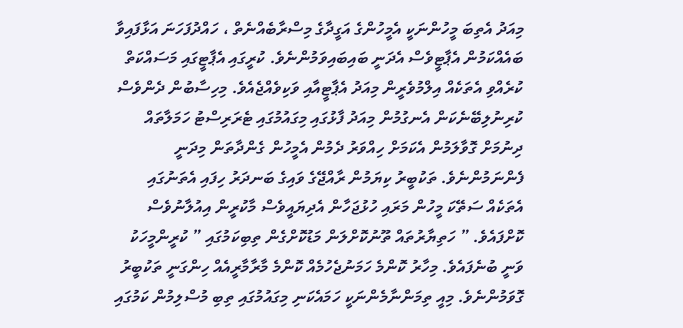މިއަދު އެތިބަ މީހުންނަކީ އެމީހުންގެ އަގީދާގެ މިސްރާބެއްނެތް ، ހައްދުފަހަނަ އަޅާފައިވާ ބައެއްކަމުން އެޕާޓީވެސް އެދަނީ ބައިބައިވަމުންނެވެ. ކުރީގައި އެޕާޓީގައި މަސައްކަތް ކުރެއްވި އެތަކެއް އިލްމުވެރީން މިއަދު އެޕާޓީއާއި ވަކިވެއްޖެއެވެ. މިހިސާބުން ދެންވެސް ކުރިނުލިބޭނެކަން އެނގުމުން މިއަދު ފާޅުގައި މިގައުމުގައި ޓެރަރިސްޓު ހަމަލާތައް ދިނުމަށް ގޮވާލަމުން އެކަމަށް ހިއްވަރު ދެމުން އެމީހުން ގެންދާތަން މިދަނީ ފެންނަމުންނެވެ. ތަކުބީރު ކިޔަމުން ރާއްޖޭގެ ވައިގެ ބަނދަރު ހިފައި އެތަނުގައި އެތަކެއް ސަތޭކަ މީހުން މަރައި ހުޅުޖަހާން އެދިޔައީވެސް މާކުރީން އިއުލާނުވެސް ކޮށްފައެވެ. ” ހަތިޔާރުތައް ތޫނުކޮށްލަން މަޑުކޮށްގެން ތިބިކަމުގައި ” ކުރީންމީހަކު ވަނީ ބުނެފައެވެ. މިހާރު ކޮންމެ ހަމަނުޖެހުމެއް ކޮންމެ މާރާމާރީއެއް ހިންގަނީ ތަކުބީރު ގޮވަމުންނެވެ. މިއީ ތިމަންނާމެންނަކީ ހަމައެކަނި މިގައުމުގައި ތިބި މުސްލިމުން ކަމުގައި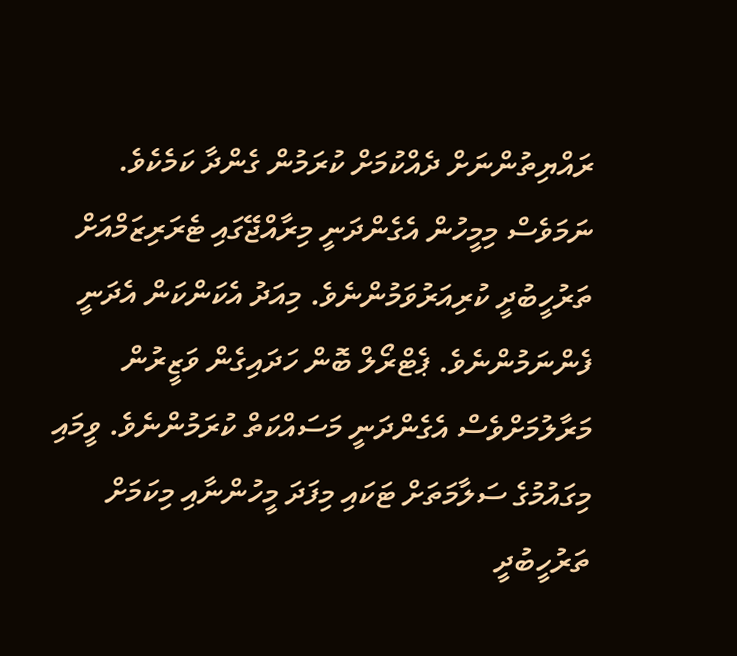ރައްޔިތުންނަށް ދެއްކުމަށް ކުރަމުން ގެންދާ ކަމެކެވެ. ނަމަވެސް މިމީހުން އެގެންދަނީ މިރާއްޖޭގައި ޓެރަރިޒަމްއަށް ތަރުހީބުދީ ކުރިއަރުވަމުންނެވެ. މިއަދު އެކަންކަން އެދަނީ ފެންނަމުންނެވެ. ޕެޓްރޯލް ބޮން ހަދައިގެން ވަޒީރުން މަރާލުމަށްވެސް އެގެންދަނީ މަސައްކަތް ކުރަމުންނެވެ. ވީމައި މިގައުމުގެ ސަލާމަތަށް ޓަކައި މިފަދަ މީހުންނާއި މިކަމަށް ތަރުހީބުދީ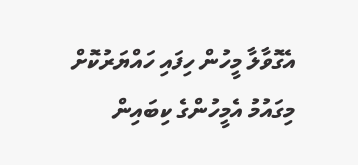އެގޮވާލާ މީހުން ހިފައި ހައްޔަރުކޮށް މިގައުމު އެމީހުންގެ ކިބައިން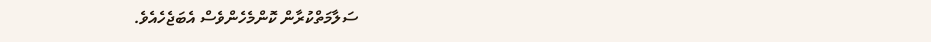ސަލާމަތްކުރާން ކޮންމެހެންވެސް އެބަޖެހެއެވެ.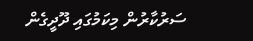ސަރުކާރުން މިކަމުގައި ދޫދީގެން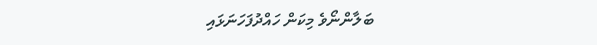ބަލާންނޯވެ މިކަން ހައްދުފަހަނަޅައި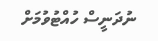ނުދަނީސް ހުއްޓުވުމަށް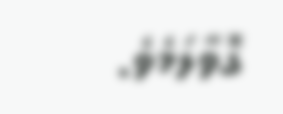ގޮވާލަމެވެ.